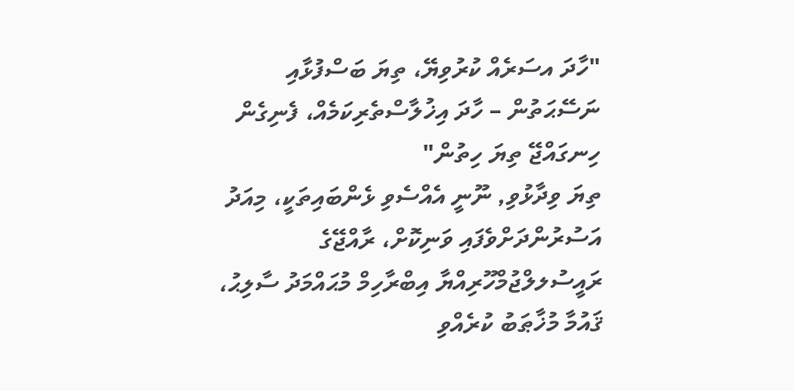"ހާދަ އސަރެއް ކުރުވިޔޭ، ތިޔަ ބަސްފުޅާއި ނަސޭޙަތުން – ހާދަ އިޚުލާސްތެރިކަމެއް، ފެނިގެން ހިނގައްޖޭ ތިޔަ ހިތުން"
ތިޔަ ވިދާޅުވި, ނޫނީ އެއްސެވި ޅެންބައިތަކީ، މިއަދު އަސުރުންދަށްވެފައި ވަނިކޮށް، ރާއްޖޭގެ ރައީސުލލްޖުމްހޫރިއްޔާ އިބްރާހިމް މުޙައްމަދު ސާލިޙު، ޤައުމާ މުޚާޠަބު ކުރެއްވި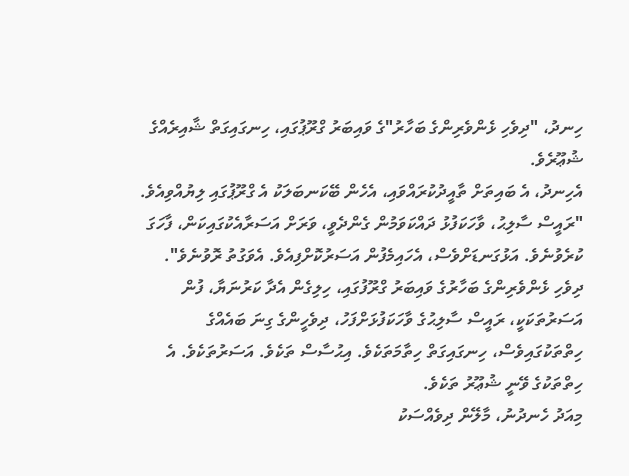ހިނދު، "ދިވެހި ޅެންވެރިންގެ ބަހާރު"ގެ ވައިބަރު ގްރޫޕުގައި، ހިނގައިގަތް ޝާއިރެއްގެ ޝުޢޫރެވެ.
އެހިނދު، އެ ބައިތަށް ތާއީދުކުރައްވައި، އެހެން ބޭކަނބަލަކު އެ ގްރޫޕުގައި ލިޔުއްވިއެވެ. "ރައީސް ސާލިޙު، ވާހަކަފުޅު ދައްކަވަމުން ގެންދެވީ، ވަރަށް އަސަރާއެކުގައިކަން، ފާހަގަ ކުރެވުނެވެ. އަޅުގަނޑަށްވެސް، އެހައިމެފުން އަސަރުކޮށްފިއެވެ. އެވަގުތު ރޮވުނެވެ".
ދިވެހި ޅެންވެރިންގެ ބަހާރުގެ ވައިބަރު ގްރޫފުގައި، ހިލިގެން އެދާ ކަރުނަޔާ، ފުން އަސަރުތަކަކީ، ރައީސް ސާލިޙުގެ ވާހަކަފުޅަށްފަހު، ދިވެހީންގެ ގިނަ ބައެއްގެ ހިތްތަކުގައިވެސް، ހިނގައިގަތް ހިތާމަތަކެވެ. އިޙުސާސް ތަކެވެ. އަސަރުތަކެވެ. އެ ހިތްތަކުގެ ވޭނީ ޝުޢޫރު ތަކެވެ.
މިއަދު ހެނދުނު، މާލޭން ދިވެއްސަކު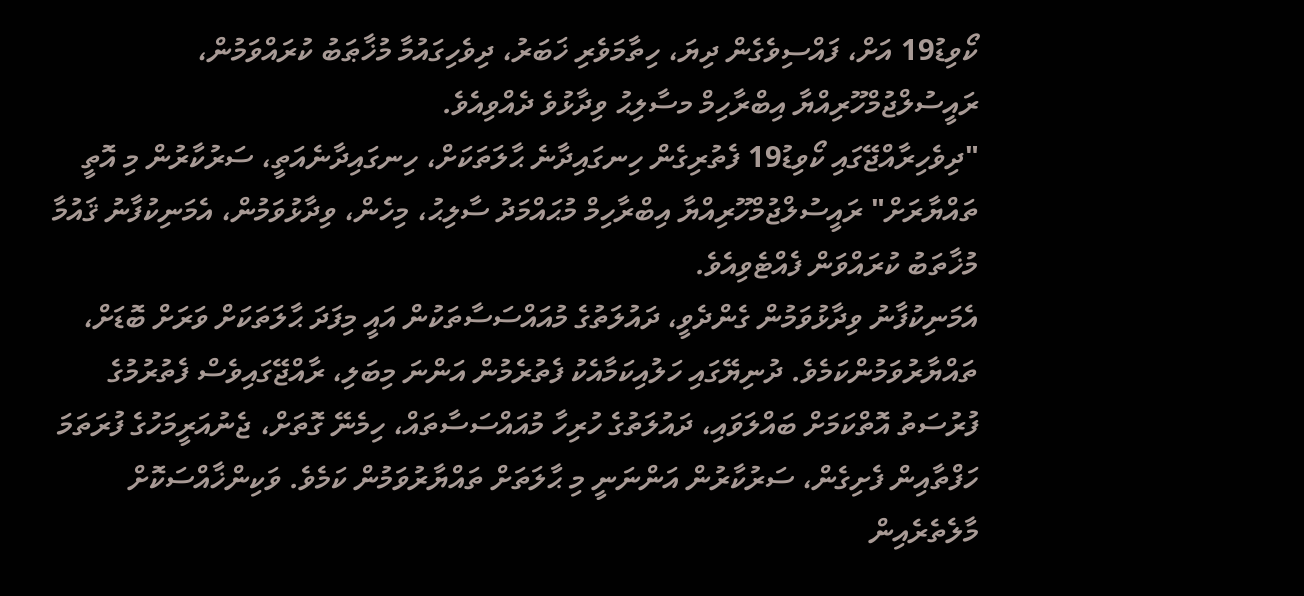ކޯވިޑު19 އަށް، ފައްސިވެގެން ދިޔަ، ހިތާމަވެރި ޚަބަރު، ދިވެހިގައުމާ މުޚާޠަބު ކުރައްވަމުން، ރައީސުލްޖުމްހޫރިއްޔާ އިބްރާހިމް މސާލިޙު ވިދާޅުވެ ދެއްވިއެވެ.
"ދިވެހިރާއްޖޭގައި ކޯވިޑު19 ފެތުރިގެން ހިނގައިދާނެ ޙާލަތަކަށް، ހިނގައިދާނެއަތީ، ސަރުކާރުން މި އޮތީ ތައްޔާރަށް" ރައީސުލްޖުމްހޫރިއްޔާ އިބްރާހިމް މުޙައްމަދު ސާލިޙު، މިހެން، ވިދާޅުވަމުން، އެމަނިކުފާނު ޤައުމާ މުޚާތަބު ކުރައްވަން ފެއްޓެވިއެވެ.
އެމަނިކުފާނު ވިދާޅުވަމުން ގެންދެވީ، ދައުލަތުގެ މުއައްސަސާތަކުން އައީ މިފަދަ ޙާލަތަކަށް ވަރަށް ބޮޑަށް، ތައްޔާރުވަމުންކަމެވެ. ދުނިޔޭގައި ހަލުއިކަމާއެކު ފެތުރެމުން އަންނަ މިބަލި، ރާއްޖޭގައިވެސް ފެތުރުމުގެ ފުރުސަތު އޮތްކަމަށް ބައްލަވައި، ދައުލަތުގެ ހުރިހާ މުއައްސަސާތައް، ހިމެނޭ ގޮތަށް، ޖެނުއަރީމަހުގެ ފުރަތަމަ ހަފްތާއިން ފެށިގެން، ސަރުކާރުން އަންނަނީ މި ޙާލަތަށް ތައްޔާރުވަމުން ކަމެވެ. ވަކިންޚާއްސަކޮށް މާލެތެރެއިން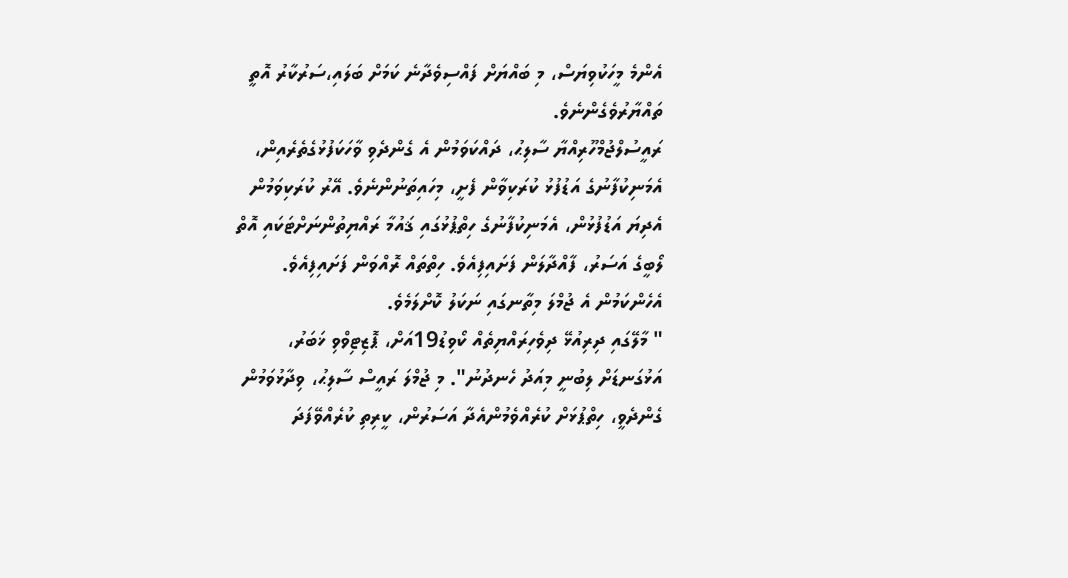އެންމެ މީހަކުވިޔަސް، މި ބައްޔަށް ފައްސިވެދާނެ ކަމަށް ބަލައި،ސަރުކާރު އޮތީ ތައްޔާރުވެގެންނެވެ.
ރައީސުލްޖުމްހޫރިއްޔާ ސާލިޙު، ދައްކަވަމުން އެ ގެންދެވި ވާހަކަފުޅުގެތެރެއިން، އެމަނިކުފާނުގެ އަޑުފުޅު ކުރަކިވާން ފެށީ، މިހައިތަނުންނެވެ. އޭރު ކުރަކިވަމުން އެދިޔަ އަޑުފުޅުން، އެމަނިކުފާނުގެ ހިތްޕުޅުގައި ޤައުމާ ރައްޔިތުންނަށްޓަކައި އޮތް ލޯބީގެ އަސަރު، ފާއްދާލަން ފަށައިފިއެވެ. ހިތްތައް ރޮއްވަން ފަށައިފިއެވެ. އެހެންކަމުން އެ ޖުމްލަ މިތާނގައި ނަކަލު ކޮށްލަމެވެ.
" މާލޭގައި ދިރިއުޅޭ ދިވެހިރައްޔިތެއް ކޯވިޑު19އަށް، ޕޮޒިޓިވްވި ޚަބަރު، އަޅުގަނޑަށް ލިބުނީ މިއަދު ހެނދުނު". މި ޖުމްލަ ރައީސް ސާލިޙު، ވިދާޅުވަމުން ގެންދެވީ، ހިތްޕުޅަށް ކުރެއްވެމުންއެދާ އަސަރުން، ކީރިތި ކުރެއްވޭފަދަ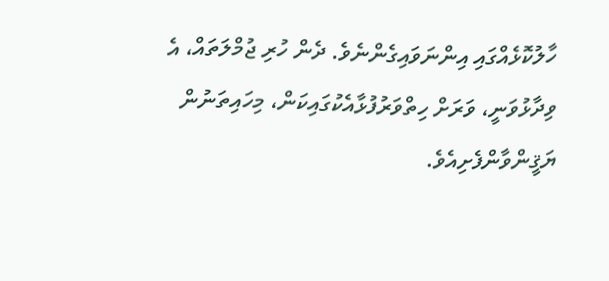ހާލުކޮޅެއްގައި އިންނަވައިގެންނެވެ. ދެން ހުރި ޖުމްލަތައް، އެ ވިދާޅުވަނީ، ވަރަށް ހިތްވަރުފުޅާއެކުގައިކަން، މިހައިތަނުން ޔަޤީންވާންފެށިއެވެ.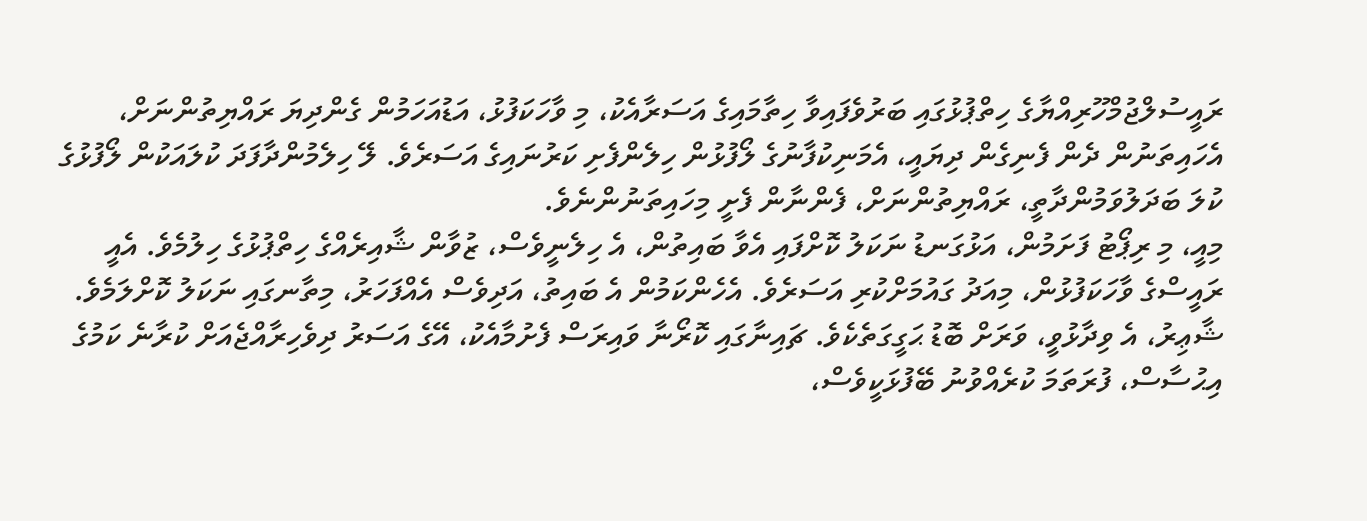ރައީސުލްޖުމްހޫރިއްޔާގެ ހިތްޕުޅުގައި ބަރުވެފައިވާ ހިތާމައިގެ އަސަރާއެކު، މި ވާހަކަފުޅު، އަޑުއަހަމުން ގެންދިޔަ ރައްޔިތުންނަށް، އެހައިތަނުން ދެން ފެނިގެން ދިޔައީ، އެމަނިކުފާނުގެ ލޯފުޅުން ހިލެންފެށި ކަރުނައިގެ އަސަރެވެ. ލޭ ހިލެމުންދާފަދަ ކުލައަކުން ލޯފުޅުގެ ކުލަ ބަދަލުވަމުންދާތީ، ރައްޔިތުންނަށް، ފެންނާން ފެށީ މިހައިތަނުންނެވެ.
މިއީ، މި ރިޕޯޓު ފަށަމުން، އަޅުގަނޑު ނަކަލު ކޮށްފައި އެވާ ބައިތުން، އެ ހިލެނީވެސް، ޒުވާން ޝާއިރެއްގެ ހިތްޕުޅުގެ ހިލުމެވެ. އެއީ ރައީސްގެ ވާހަކަފުޅުން، މިއަދު ގައުމަށްކުރި އަސަރެވެ. އެހެންކަމުން އެ ބައިތު، އަދިވެސް އެއްފަހަރު، މިތާނގައި ނަކަލު ކޮށްލަމެވެ.
ޝާޢިރު، އެ ވިދާޅުވީ، ވަރަށް ބޮޑު ޙަގީގަތެކެވެ. ޗައިނާގައި ކޮރޯނާ ވައިރަސް ފެށުމާއެކު، އޭގެ އަސަރު ދިވެހިރާއްޖެއަށް ކުރާނެ ކަމުގެ އިޙުސާސް، ފުރަތަމަ ކުރެއްވުނު ބޭފުޅަކީވެސް،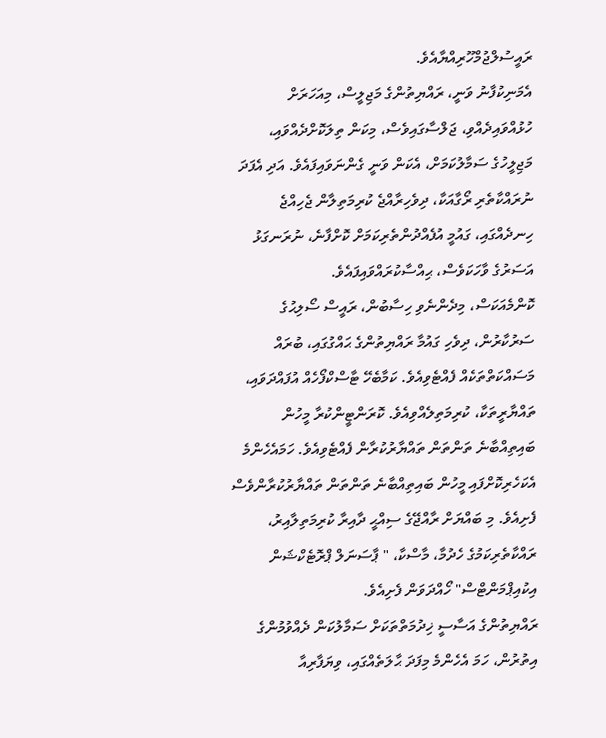ރައީސުލްޖުމްހޫރިއްޔާއެވެ.
އެމަނިކުފާނު ވަނީ، ރައްޔިތުންގެ މަޖިލީސް، މިއަހަރަށް ހުޅުއްވައިދެއްވި، ޖަލްސާގައިވެސް، މިކަން ތިލަކޮށްދެއްވައި، މަޖިލީހުގެ ސަމާލުކަމަށް، އެކަން ވަނީ ގެންނަވައިފައެވެ. އަދި އެފަދަ ނުރައްކާތެރި ރޯގާއަކާ، ދިވެހިރާއްޖެ ކުރިމަތިލާން ޖެހިއްޖެ ހިނދެއްގައި، ގައުމީ އުފެއްދުންތެރިކަމަށް ކޮށްފާނެ، ނުރަނގަޅު އަސަރުގެ ވާހަކަވެސް، ޙިއްސާކުރައްވައިފައެވެ.
ކޮންމެއަކަސް، މިދެންނެވި ހިސާބުން، ރައީސް ސޯލިޙުގެ ސަރުކާރުން، ދިވެހި ގައުމާ ރައްޔިތުންގެ ޙައްގުގައި، ބުރައް މަސައްކަތްތަކެއް ފެއްޓެވިއެވެ. ކަމާބެހޭ ޓާސްކްފޯހެއް އުފައްދަވައި، ތައްޔާރީތަކާ، ކުރިމަތިލެއްވިއެވެ. ކޮރަންޓީންކުރާ މީހުން ބައިތިއްބާނެ ތަންތަން ތައްޔާރުކުރާން ފެއްޓެވިއެވެ. ހަމައެހެންމެ އެކަހެރިކޮށްފައި މީހުން ބައިތިއްބާނެ ތަންތަން ތައްޔާރުކުރާންވެސް ފެށިއެވެ. މި ބައްޔަށް ރާއްޖޭގެ ސިއްޙީ ދާއިރާ ކުރިމަތިލާއިރު، ރައްކާތެރިކަމުގެ ހެދުމާ، މާސްކާ، " ޕާސަނަލް ޕްރޮޓެކްޝަން އިކުއިޕްމަންޓްސް" ހޯއްދަވަން ފެށިއެވެ.
ރައްޔިތުންގެ އަސާސީ ޚިދުމަތްތަކަށް ސަމާލުކަން ދެއްވުމުންގެ އިތުރުން، ހަމަ އެހެންމެ މިފަދަ ޙާލަތެއްގައި، ވިޔަފާރިއާ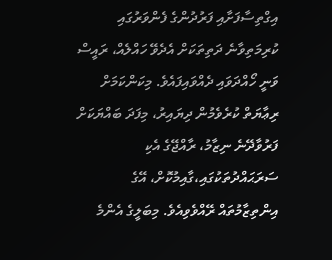އިގްތިސާފަށާއި ފަރުދުންގެ ފެންވަރުގައި ކުރިމަތިވާނެ ދަތިތަކަށް އެދެވޭ ހައްލެއް، ރައީސް ވަނީ ހޯއްދަވައި ދެއްވައިފައެވެ. މިކަންކަމަށް ރިޢާޔަތް ކުރެވެމުން ދިޔައިރު، މިފަދަ ބައްޔަކަށް ފަރުވާދޭނެ ނިޒާމު، ރާއްޖޭގެ އެކި ސަރަޙައްދުތަކުގައި،ގާއިމުކޮށް، އޭގެ އިންތިޒާމުތައް ރޭއްވެވިއެވެ. މިބަލީގެ އެންމެ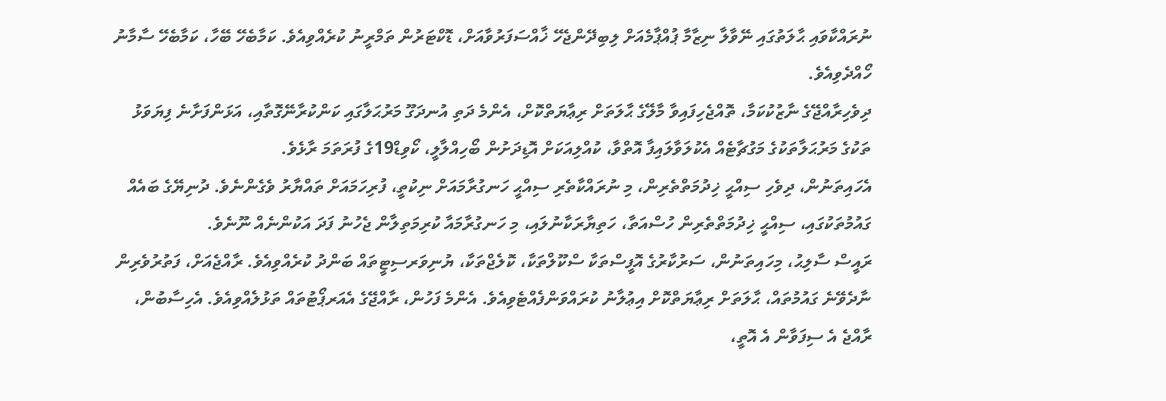ނުރައްކާވައި ޙާލަތުގައި ނޭވާލާ ނިޒާމާ ޕުއްޕާމެއަށް ލިބިދޭންޖެހޭ ޚާއްސަފަރުވާއަށް، ޑޮކްޓަރުން ތަމްރީނު ކުރެއްވިއެވެ. ކަމާބެހޭ ބޭހާ، ކަމާބެހޭ ސާމާނު ހޯއްދެވިއެވެ.
ދިވެހިރާއްޖޭގެ ނާޒުކުކަމާ، ތޮއްޖެހިފައިވާ މާލޭގެ ޙާލަތަށް ރިޢާޔަތްކޮށް، އެންމެ ދަތި އުނދަގޫ މަރުޙަލާގައި ކަންކުރާނޭގޮތާއި، އަޅަންފަށާނެ ފިޔަވަޅު ތަކުގެ މަރުޙަލާތަކުގެ މަގުޗާޓެއް އެކުލަވާލައިފާ އޮތްވާ، ކުއްލިއަކަށް އޮޑިދަށުން ބޯހިއްލާލީ، ކޯވިޑް19ގެ ފުރަތަމަ ރާޅެވެ.
އެހައިތަނުން، ދިވެހި ސިއްޙީ ޚިދުމަތްތެރިން، މި ނުރައްކާތެރި ސިއްޙީ ހަނގުރާމައަށް ނިކުތީ، ފުރިހަމައަށް ތައްޔާރު ވެގެންނެވެ. ދުނިޔޭގެ ބައެއް ގައުމުތަކުގައި، ސިއްޙީ ޚިދުމަތްތެރިން ހުސްއަތާ، ހަތިޔާރަކާނުލައި، މި ހަނގުރާމައާ ކުރިމަތިލާން ޖެހުނު ފަދަ އަކުންނެއް ނޫނެވެ.
ރައީސް ސާލިޙު، މިހައިތަނުން، ސަރުކާރުގެ އޮފީސްތަކާ ސްކޫލްތަކާ، ކޮލެޖްތަކާ، ޔުނިވަރސިޓީތައް ބަންދު ކުރެއްވިއެވެ. ރާއްޖެއަށް، ފަތުރުވެރިން ނާދެވޭނެ ގައުމުތައް، ޙާލަތަށް ރިޢާޔަތްކޮށް އިޢުލާނު ކުރައްވަންފެއްޓެވިއެވެ. އެންމެ ފަހުން، ރާއްޖޭގެ އެއަރޕޯޓުތައް ތަޅުލެއްވިއެވެ. އެހިސާބުން، ރާއްޖެ އެ ސިފަވާން އެ އޮތީ،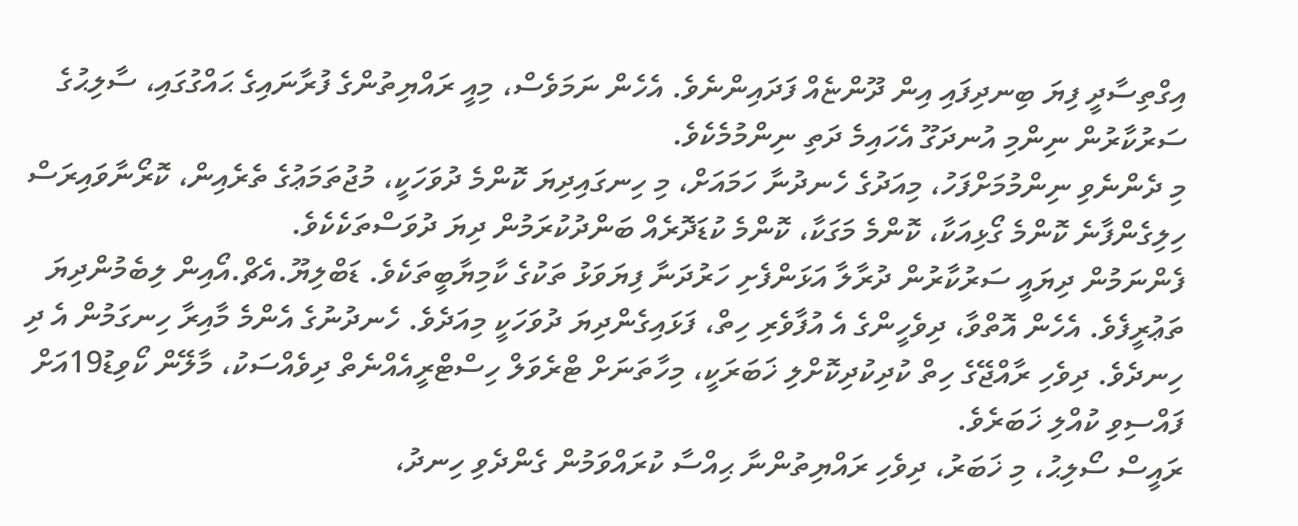އިގްތިސާދީ ފިޔަ ބިނދިފައި އިން ދޫންޏެއް ފަދައިންނެވެ. އެހެން ނަމަވެސް، މިއީ ރައްޔިތުންގެ ފުރާނައިގެ ޙައްގުގައި، ސާލިޙުގެ ސަރުކާރުން ނިންމި އުނދަގޫ އެހައިމެ ދަތި ނިންމުމެކެވެ.
މި ދެންނެވި ނިންމުމަށްފަހު، މިއަދުގެ ހެނދުނާ ހަމައަށް، މި ހިނގައިދިޔަ ކޮންމެ ދުވަހަކީ، މުޖުތަމަޢުގެ ތެރެއިން، ކޮރޯނާވައިރަސް ހިލިގެންފާނެ ކޮންމެ ގޯޅިއަކާ، ކޮންމެ މަގަކާ، ކޮންމެ ކުޑަދޮރެއް ބަންދުކުރަމުން ދިޔަ ދުވަސްތަކެކެވެ.
ފެންނަމުން ދިޔައީ ސަރުކާރުން ދުރާލާ އަޅަންފެށި ހަރުދަނާ ފިޔަވަޅު ތަކުގެ ކާމިޔާބީތަކެވެ. ޑަބްލިޔޫ.އެޗް.އޯއިން ލިބެމުންދިޔަ ތަޢުރީފެވެ. އެހެން އޮތްވާ، ދިވެހީންގެ އެ އުފާވެރި ހިތް، ފަޅައިގެންދިޔަ ދުވަހަކީ މިއަދެވެ. ހެނދުނުގެ އެންމެ މާއިރާ ހިނގަމުން އެ ދި ހިނދެވެ. ދިވެހި ރާއްޖޭގެ ހިތް ކުދިކުދިކޮށްލި ޚަބަރަކީ، މިހާތަނަށް ޓްރެވަލް ހިސްޓްރީއެއްނެތް ދިވެއްސަކު، މާލޭން ކޯވިޑު19އަށް ފައްސިވި ކުއްލި ޚަބަރެވެ.
ރައީސް ސޯލިޙު، މި ޚަބަރު، ދިވެހި ރައްޔިތުންނާ ޙިއްސާ ކުރައްވަމުން ގެންދެވި ހިނދު،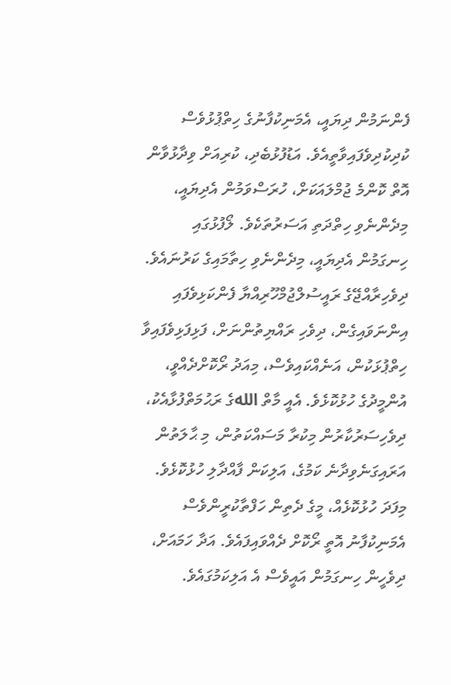ފެންނަމުން ދިޔައީ، އެމަނިކުފާނުގެ ހިތްޕުޅުވެސް ކުދިކުދިވެފައިވާތީއެވެ. އަޑުފުޅުބެދި، ކުރިއަށް ވިދާޅުވާން އޮތް ކޮންމެ ޖުމްލައަކަށް، ހުރަސްވަމުން އެދިޔައީ، މިދެންނެވި ހިތްދަތި އަސަރުތަކެވެ. ލޯފުޅުގައި ހިނގަމުން އެދިޔައީ، މިދެންނެވި ހިތާމައިގެ ކަރުނައެވެ.
ދިވެހިރާއްޖޭގެ ރައީސުލްޖުމްހޫރިއްޔާ ފެންކަޅިވެފައި އިންނަވައިގެން، ދިވެހި ރައްޔިތުންނަށް، ފަޅިފަޅިވެފައިވާ ހިތްޕުޅަކުން، އަނެއްކައިވެސް، މިއަދު ރޯކޮށްދެއްވީ، އުންމީދުގެ ހުޅުކޮޅެވެ. އެއީ މާތް اللهގެ ރަޙުމަތްފުޅާއެކު، ދިވެހިސަރުކާރުން މިކުރާ މަސައްކަތުން، މި ޙާލަތުން އަރައިގަނެވިދާނެ ކަމުގެ، އަލިކަން ފާއްދާލި ހުޅުކޮޅެވެ. މިފަދަ ހުޅުކޮޅެއް، މީގެ ދެތިން ހަފްތާކުރީންވެސް އެމަނިކުފާނު އޮތީ ރޯކޮށް ދެއްވައިފައެވެ. އަދާ ހަމައަށް، ދިވެހީން ހިނގަމުން އައީވެސް އެ އަލިކަމުގައެވެ.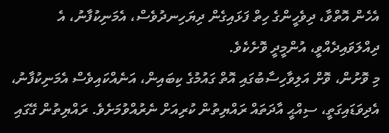އެހެން އޮތްވާ، ދިވެހީންގެ ހިތް ފަޅައިގެން ދިޔަހިނދުވެސް، އެމަނިކުފާނު، އެ ދިއްލަވައިދެއްވީ، އުންމީދީ ވޮށެކެވެ.
މި ވޮށުން، ވޮށް އަލިވާހިސާބުގައި އޮތް ގައުމުގެ ކިބައިން، އަނެއްކައިވެސް އެމަނިކުފާނު، އެދިވަޑައިގަތީ، ސިއްޙީ އާދަތައް ރައްޔިތުން ކުރިއަށް ނެރުއްވުމަށެވެ. ރައްޔިތުން ގޭގައި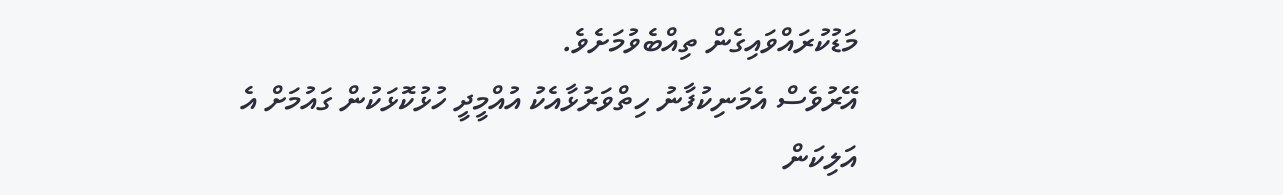މަޑުކުރައްވައިގެން ތިއްބެވުމަށެވެ.
އޭރުވެސް އެމަނިކުފާނު ހިތްވަރުޅާއެކު އުއްމީދީ ހުޅުކޮޅަކުން ގައުމަށް އެ އަލިކަން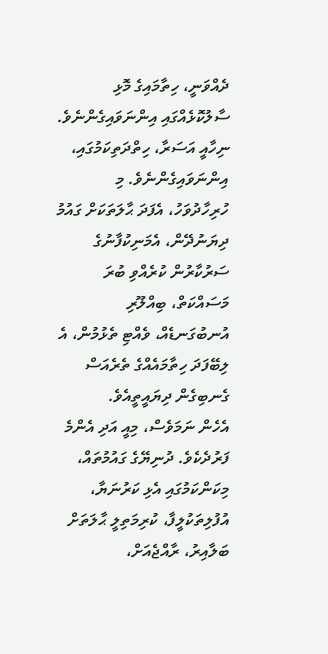ދެއްވަނީ، ހިތާމައިގެ މޮޅި ސާލުކޮޅެއްގައި އިންނަވައިގެންނެވެ. ނިހާއީ އަސަރާ، ހިތްދަތިކަމުގައި، އިންނަވައިގެންނެވެ. މި ހުރިހާދުވަހު، އެފަދަ ޙާލަތަކަށް ގައުމު ދިޔަނުދޭން، އެމަނިކުފާނުގެ ސަރުކާރުން ކުރެއްވި ބުރަ މަސައްކަތް، ބިއްލޫރި އުނބުގަނޑެއް، ވެއްޓި ތެޅުމުން، އެ ލިބޭފަދަ ހިތާމައެއްގެ ތެރެއަސް ގެނބިގެން ދިޔައީތީއެވެ.
އެހެން ނަމަވެސް، މިއީ އަދި އެންމެ ފަރުދެކެވެ. ދުނިޔޭގެ ގައުމުތައް، މިކަންކަމުގައި އެޅި ކަރުނަޔާ، އުފުލިތަކުލީފާ، ކުރިމަތިލީ ޙާލަތަށް ބަލާއިރު، ރާއްޖެއަށް،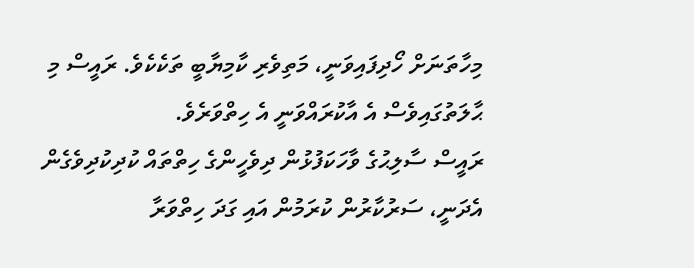މިހާތަނަށް ހޯދިފައިވަނީ، މަތިވެރި ކާމިޔާބީ ތަކެކެވެ. ރައީސް މި ޙާލަތުގައިވެސް އެ އާކުރައްވަނީ އެ ހިތްވަރެވެ.
ރައީސް ސާލިޙުގެ ވާހަކަފުޅުން ދިވެހީންގެ ހިތްތައް ކުދިކުދިވެގެން އެދަނީ، ސަރުކާރުން ކުރަމުން އައި ގަދަ ހިތްވަރާ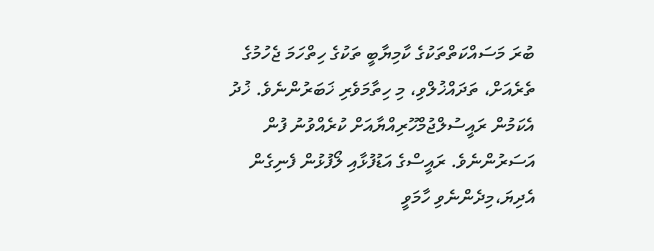ބުރަ މަސައްކަތްތަކުގެ ކާމިޔާބީ ތަކުގެ ހިތްހަމަ ޖެހުމުގެ ތެރެއަށް، ތަދައްޚުލްވި، މި ހިތާމަވެރި ޚަބަރުންނެވެ. ޚުދު އެކަމުން ރައީސުލްޖުމްހޫރިއްޔާއަށް ކުރެއްވުނު ފުން އަސަރުންނެވެ. ރައީސްގެ އަޑުފުޅާއި ލޯފުޅުން ފެނިގެން އެދިޔަ،މިދެންނެވި ހާމަވީ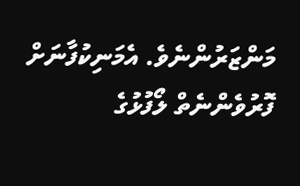މަންޒަރުންނެވެ. އެމަނިކުފާނަށް ފޮރުވެންނެތް ލޯފުޅުގެ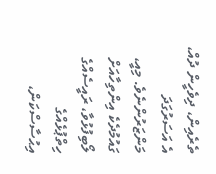ތެރެއިން، ދިވެހީން ދުއް، އެ އަސަރުގަދަ މަންޒަރުންނެވެ. މިއީ، ގައުމުދެކެ އިންތިހާއަށް ލޯބިފުޅުވާ، ރައީސެއްގެ ހިތްޕުޅެއްގެ އިޙުސާސްކަން،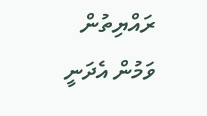ރައްޔިތުން ވަމުން އެދަނީ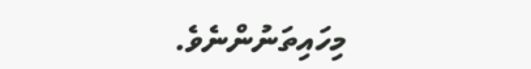މިހައިތަނުންނެވެ.